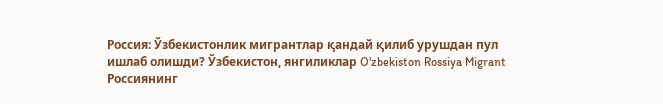Россия: Ўзбекистонлик мигрантлар қандай қилиб урушдан пул ишлаб олишди? Ўзбекистон, янгиликлар O'zbekiston Rossiya Migrant
Россиянинг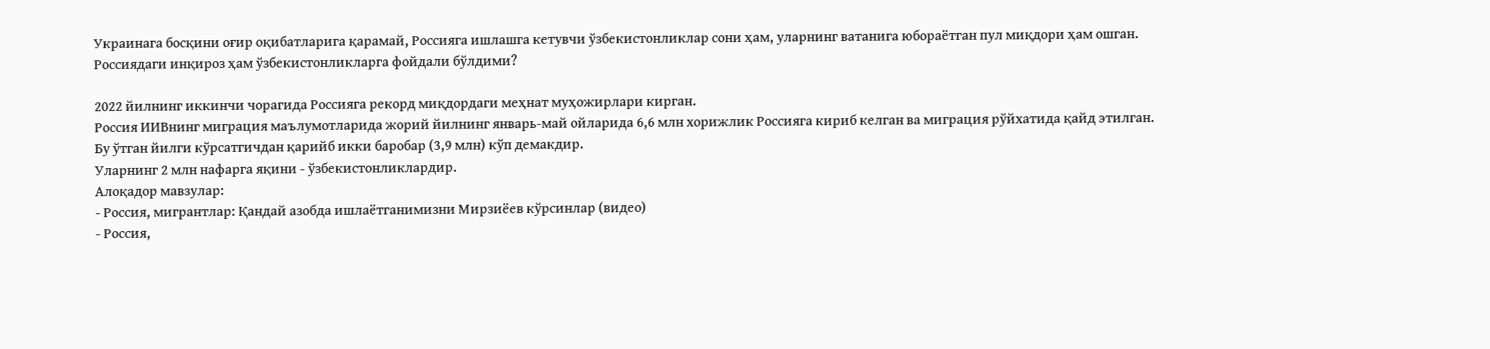Украинага босқини оғир оқибатларига қарамай, Россияга ишлашга кетувчи ўзбекистонликлар сони ҳам, уларнинг ватанига юбораётган пул миқдори ҳам ошган.
Россиядаги инқироз ҳам ўзбекистонликларга фойдали бўлдими?

2022 йилнинг иккинчи чорагида Россияга рекорд миқдордаги меҳнат муҳожирлари кирган.
Россия ИИВнинг миграция маълумотларида жорий йилнинг январь-май ойларида 6,6 млн хорижлик Россияга кириб келган ва миграция рўйхатида қайд этилган. Бу ўтган йилги кўрсатгичдан қарийб икки баробар (3,9 млн) кўп демакдир.
Уларнинг 2 млн нафарга яқини - ўзбекистонликлардир.
Алоқадор мавзулар:
- Россия, мигрантлар: Қандай азобда ишлаётганимизни Мирзиёев кўрсинлар (видео)
- Россия,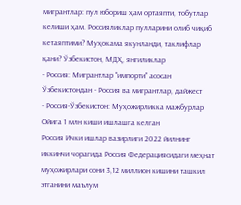мигрантлар: пул юбориш ҳам ортаяпти, тобутлар келиши ҳам. Россияликлар пулларини олиб чиқиб кетаяптими? Муҳокама якунланди, таклифлар қани? Ўзбекистон, МДҲ, янгиликлар
- Россия: Мигрантлар "импорти" асосан Ўзбекистондан - Россия ва мигрантлар, дайжест
- Россия-Ўзбекистон: Муҳожирликка мажбурлар
Ойига 1 млн киши ишлашга келган
Россия Ички ишлар вазирлиги 2022 йилнинг иккинчи чорагида Россия Федерациясидаги меҳнат муҳожирлари сони 3,12 миллион кишини ташкил этганини маълум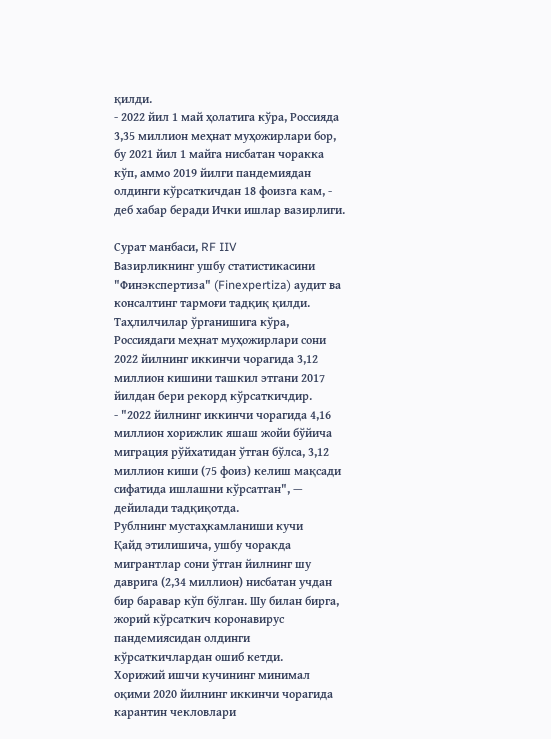қилди.
- 2022 йил 1 май ҳолатига кўра, Россияда 3,35 миллион меҳнат муҳожирлари бор, бу 2021 йил 1 майга нисбатан чоракка кўп, аммо 2019 йилги пандемиядан олдинги кўрсаткичдан 18 фоизга кам, - деб хабар беради Ички ишлар вазирлиги.

Сурат манбаси, RF IIV
Вазирликнинг ушбу статистикасини "Финэкспертиза" (Finexpertiza) аудит ва консалтинг тармоғи тадқиқ қилди.
Таҳлилчилар ўрганишига кўра, Россиядаги меҳнат муҳожирлари сони 2022 йилнинг иккинчи чорагида 3,12 миллион кишини ташкил этгани 2017 йилдан бери рекорд кўрсаткичдир.
- "2022 йилнинг иккинчи чорагида 4,16 миллион хорижлик яшаш жойи бўйича миграция рўйхатидан ўтган бўлса, 3,12 миллион киши (75 фоиз) келиш мақсади сифатида ишлашни кўрсатган", — дейилади тадқиқотда.
Рублнинг мустаҳкамланиши кучи
Қайд этилишича, ушбу чоракда мигрантлар сони ўтган йилнинг шу даврига (2,34 миллион) нисбатан учдан бир баравар кўп бўлган. Шу билан бирга, жорий кўрсаткич коронавирус пандемиясидан олдинги кўрсаткичлардан ошиб кетди.
Хорижий ишчи кучининг минимал оқими 2020 йилнинг иккинчи чорагида карантин чекловлари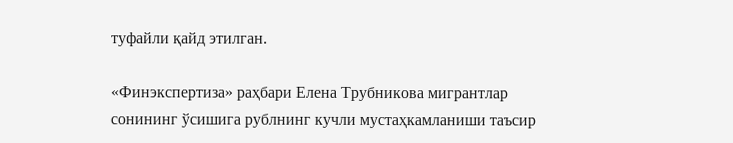туфайли қайд этилган.

«Финэкспертиза» раҳбари Елена Трубникова мигрантлар сонининг ўсишига рублнинг кучли мустаҳкамланиши таъсир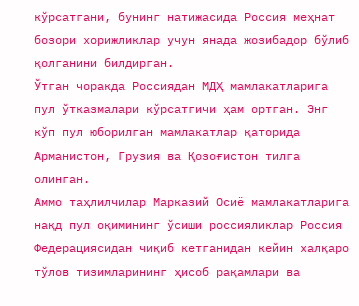кўрсатгани, бунинг натижасида Россия меҳнат бозори хорижликлар учун янада жозибадор бўлиб қолганини билдирган.
Ўтган чоракда Россиядан МДҲ мамлакатларига пул ўтказмалари кўрсатгичи ҳам ортган. Энг кўп пул юборилган мамлакатлар қаторида Арманистон, Грузия ва Қозоғистон тилга олинган.
Аммо таҳлилчилар Марказий Осиё мамлакатларига нақд пул оқимининг ўсиши россияликлар Россия Федерациясидан чиқиб кетганидан кейин халқаро тўлов тизимларининг ҳисоб рақамлари ва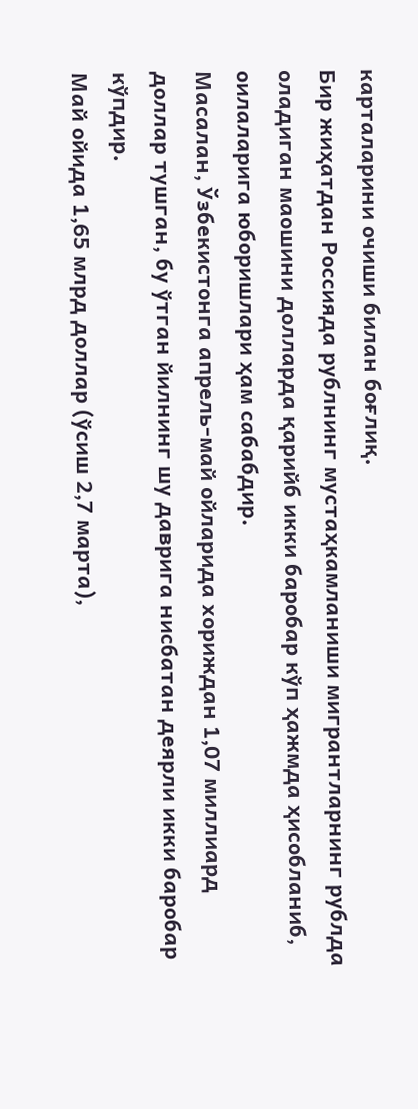карталарини очиши билан боғлиқ.
Бир жиҳатдан Россияда рублнинг мустаҳкамланиши мигрантларнинг рублда оладиган маошини долларда қарийб икки баробар кўп ҳажмда ҳисобланиб, оилаларига юборишлари ҳам сабабдир.
Масалан, Ўзбекистонга апрель-май ойларида хориждан 1,07 миллиард доллар тушган, бу ўтган йилнинг шу даврига нисбатан деярли икки баробар кўпдир.
Май ойида 1,65 млрд доллар (ўсиш 2,7 марта),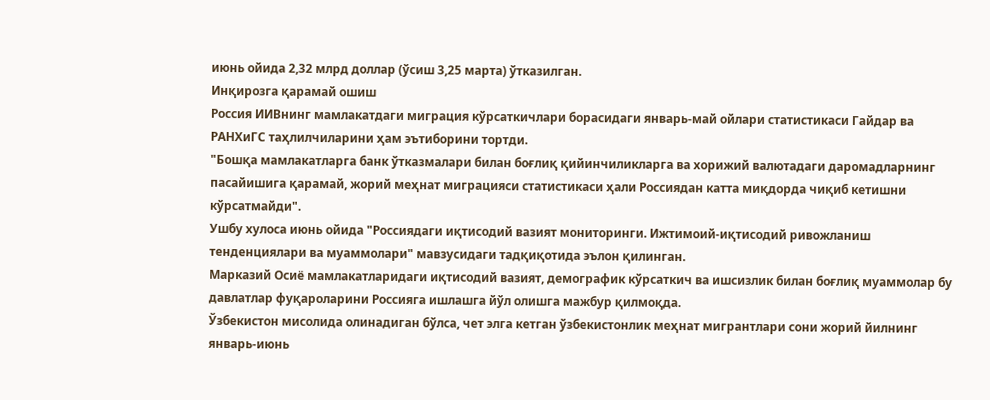июнь ойида 2,32 млрд доллар (ўсиш 3,25 марта) ўтказилган.
Инқирозга қарамай ошиш
Россия ИИВнинг мамлакатдаги миграция кўрсаткичлари борасидаги январь-май ойлари статистикаси Гайдар ва РАНХиГС таҳлилчиларини ҳам эътиборини тортди.
"Бошқа мамлакатларга банк ўтказмалари билан боғлиқ қийинчиликларга ва хорижий валютадаги даромадларнинг пасайишига қарамай, жорий меҳнат миграцияси статистикаси ҳали Россиядан катта миқдорда чиқиб кетишни кўрсатмайди".
Ушбу хулоса июнь ойида "Россиядаги иқтисодий вазият мониторинги. Ижтимоий-иқтисодий ривожланиш тенденциялари ва муаммолари" мавзусидаги тадқиқотида эълон қилинган.
Марказий Осиё мамлакатларидаги иқтисодий вазият, демографик кўрсаткич ва ишсизлик билан боғлиқ муаммолар бу давлатлар фуқароларини Россияга ишлашга йўл олишга мажбур қилмоқда.
Ўзбекистон мисолида олинадиган бўлса, чет элга кетган ўзбекистонлик меҳнат мигрантлари сони жорий йилнинг январь-июнь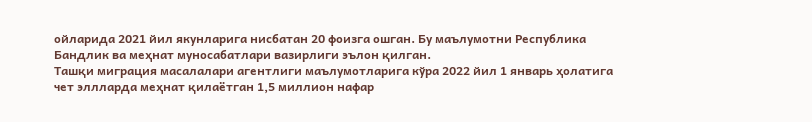ойларида 2021 йил якунларига нисбатан 20 фоизга ошган. Бу маълумотни Республика Бандлик ва меҳнат муносабатлари вазирлиги эълон қилган.
Ташқи миграция масалалари агентлиги маълумотларига кўра 2022 йил 1 январь ҳолатига чет эллларда меҳнат қилаётган 1,5 миллион нафар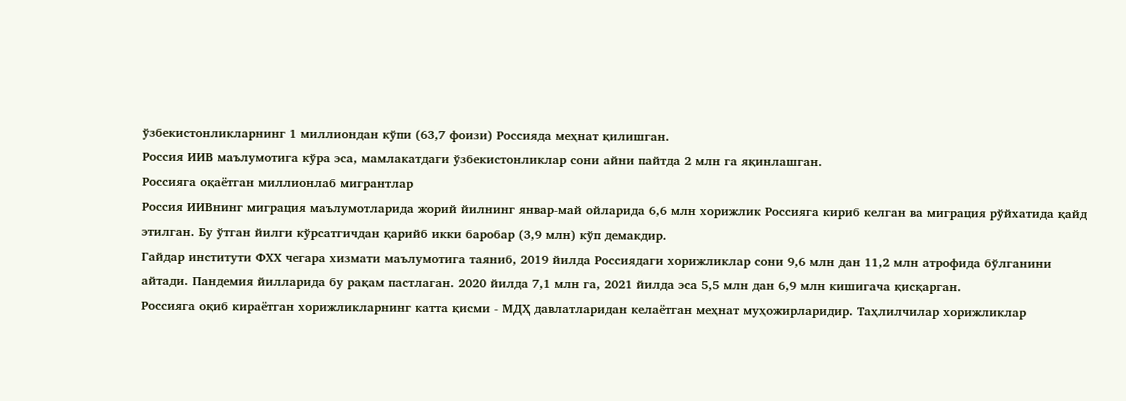ўзбекистонликларнинг 1 миллиондан кўпи (63,7 фоизи) Россияда меҳнат қилишган.
Россия ИИВ маълумотига кўра эса, мамлакатдаги ўзбекистонликлар сони айни пайтда 2 млн га яқинлашган.
Россияга оқаётган миллионлаб мигрантлар
Россия ИИВнинг миграция маълумотларида жорий йилнинг январ-май ойларида 6,6 млн хорижлик Россияга кириб келган ва миграция рўйхатида қайд этилган. Бу ўтган йилги кўрсатгичдан қарийб икки баробар (3,9 млн) кўп демакдир.
Гайдар институти ФХХ чегара хизмати маълумотига таяниб, 2019 йилда Россиядаги хорижликлар сони 9,6 млн дан 11,2 млн атрофида бўлганини айтади. Пандемия йилларида бу рақам пастлаган. 2020 йилда 7,1 млн га, 2021 йилда эса 5,5 млн дан 6,9 млн кишигача қисқарган.
Россияга оқиб кираётган хорижликларнинг катта қисми - МДҲ давлатларидан келаётган меҳнат муҳожирларидир. Таҳлилчилар хорижликлар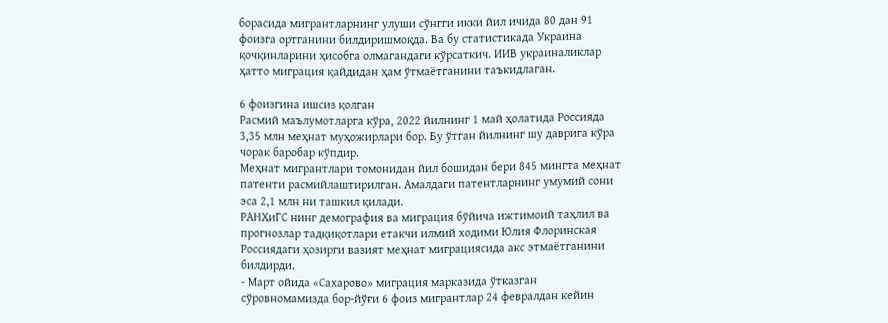борасида мигрантларнинг улуши сўнгги икки йил ичида 80 дан 91 фоизга ортганини билдиришмоқда. Ва бу статистикада Украина қочқинларини ҳисобга олмагандаги кўрсаткич. ИИВ украиналиклар ҳатто миграция қайдидан ҳам ўтмаётганини таъкидлаган.

6 фоизгина ишсиз қолган
Расмий маълумотларга кўра, 2022 йилнинг 1 май ҳолатида Россияда 3,35 млн меҳнат муҳожирлари бор. Бу ўтган йилнинг шу даврига кўра чорак баробар кўпдир.
Меҳнат мигрантлари томонидан йил бошидан бери 845 мингта меҳнат патенти расмийлаштирилган. Амалдаги патентларнинг умумий сони эса 2,1 млн ни ташкил қилади.
РАНХиГС нинг демография ва миграция бўйича ижтимоий таҳлил ва прогнозлар тадқиқотлари етакчи илмий ходими Юлия Флоринская Россиядаги ҳозирги вазият меҳнат миграциясида акс этмаётганини билдирди.
- Март ойида «Сахарово» миграция марказида ўтказган сўровномамизда бор-йўғи 6 фоиз мигрантлар 24 февралдан кейин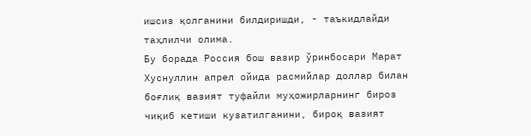ишсиз қолганини билдиришди, - таъкидлайди таҳлилчи олима.
Бу борада Россия бош вазир ўринбосари Марат Хуснуллин апрел ойида расмийлар доллар билан боғлиқ вазият туфайли муҳожирларнинг бироз чиқиб кетиши кузатилганини, бироқ вазият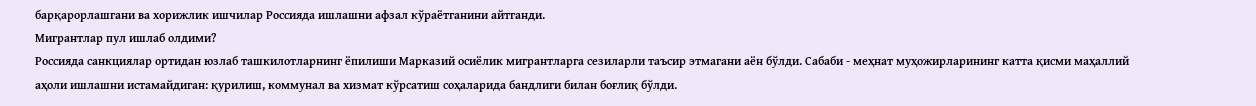барқарорлашгани ва хорижлик ишчилар Россияда ишлашни афзал кўраётганини айтганди.
Мигрантлар пул ишлаб олдими?
Россияда санкциялар ортидан юзлаб ташкилотларнинг ёпилиши Марказий осиёлик мигрантларга сезиларли таъсир этмагани аён бўлди. Сабаби - меҳнат муҳожирларининг катта қисми маҳаллий аҳоли ишлашни истамайдиган: қурилиш, коммунал ва хизмат кўрсатиш соҳаларида бандлиги билан боғлиқ бўлди.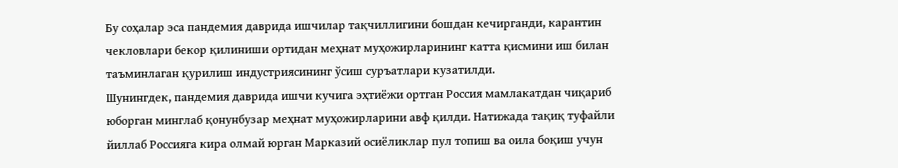Бу соҳалар эса пандемия даврида ишчилар тақчиллигини бошдан кечирганди, карантин чекловлари бекор қилиниши ортидан меҳнат муҳожирларининг катта қисмини иш билан таъминлаган қурилиш индустриясининг ўсиш суръатлари кузатилди.
Шунингдек, пандемия даврида ишчи кучига эҳтиёжи ортган Россия мамлакатдан чиқариб юборган минглаб қонунбузар меҳнат муҳожирларини авф қилди. Натижада тақиқ туфайли йиллаб Россияга кира олмай юрган Марказий осиёликлар пул топиш ва оила боқиш учун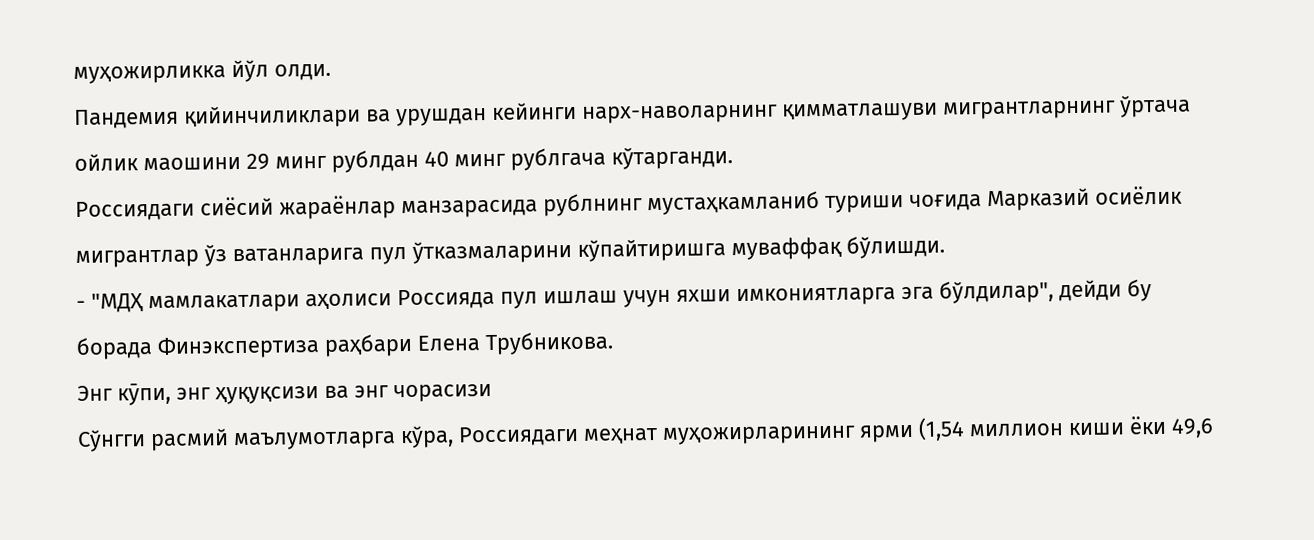муҳожирликка йўл олди.
Пандемия қийинчиликлари ва урушдан кейинги нарх-наволарнинг қимматлашуви мигрантларнинг ўртача ойлик маошини 29 минг рублдан 40 минг рублгача кўтарганди.
Россиядаги сиёсий жараёнлар манзарасида рублнинг мустаҳкамланиб туриши чоғида Марказий осиёлик мигрантлар ўз ватанларига пул ўтказмаларини кўпайтиришга муваффақ бўлишди.
- "МДҲ мамлакатлари аҳолиси Россияда пул ишлаш учун яхши имкониятларга эга бўлдилар", дейди бу борада Финэкспертиза раҳбари Елена Трубникова.
Энг кӯпи, энг ҳуқуқсизи ва энг чорасизи
Сўнгги расмий маълумотларга кўра, Россиядаги меҳнат муҳожирларининг ярми (1,54 миллион киши ёки 49,6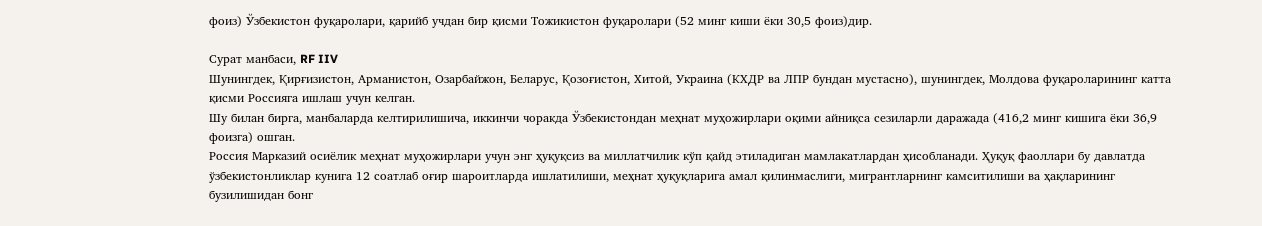фоиз) Ўзбекистон фуқаролари, қарийб учдан бир қисми Тожикистон фуқаролари (52 минг киши ёки 30,5 фоиз)дир.

Сурат манбаси, RF IIV
Шунингдек, Қирғизистон, Арманистон, Озарбайжон, Беларус, Қозоғистон, Хитой, Украина (КХДР ва ЛПР бундан мустасно), шунингдек, Молдова фуқароларининг катта қисми Россияга ишлаш учун келган.
Шу билан бирга, манбаларда келтирилишича, иккинчи чоракда Ўзбекистондан меҳнат муҳожирлари оқими айниқса сезиларли даражада (416,2 минг кишига ёки 36,9 фоизга) ошган.
Россия Марказий осиёлик меҳнат муҳожирлари учун энг ҳуқуқсиз ва миллатчилик кўп қайд этиладиган мамлакатлардан ҳисобланади. Ҳуқуқ фаоллари бу давлатда ўзбекистонликлар кунига 12 соатлаб оғир шароитларда ишлатилиши, меҳнат ҳуқуқларига амал қилинмаслиги, мигрантларнинг камситилиши ва ҳақларининг бузилишидан бонг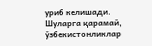уриб келишади.
Шуларга қарамай, ўзбекистонликлар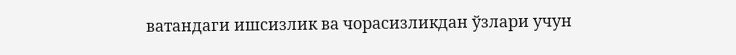ватандаги ишсизлик ва чорасизликдан ўзлари учун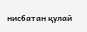нисбатан қулай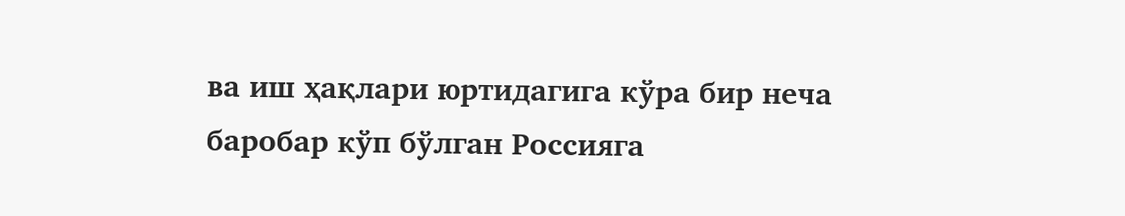ва иш ҳақлари юртидагига кўра бир неча баробар кўп бўлган Россияга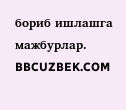бориб ишлашга мажбурлар.
BBCUZBEK.COM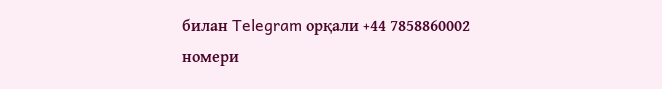билан Telegram орқали +44 7858860002 номери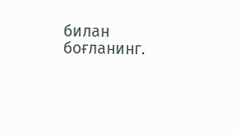билан боғланинг.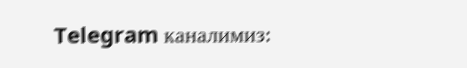Telegram каналимиз: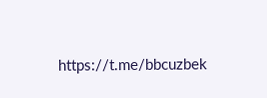https://t.me/bbcuzbek